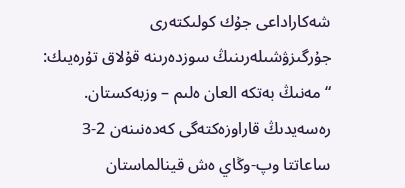شەكاراداعى جۇك كولىكتەرى جۇرگىزۋشىلەرىنىڭ سوزدەرىنە قۇلاق تۇرەيىك: “مەنىڭ بەتكە العان ەلىم – وزبەكستان. رەسەيدىڭ قاراوزەكتەگى كەدەنىنەن 2-3 ساعاتتا وپ-وڭاي ەش قينالماستان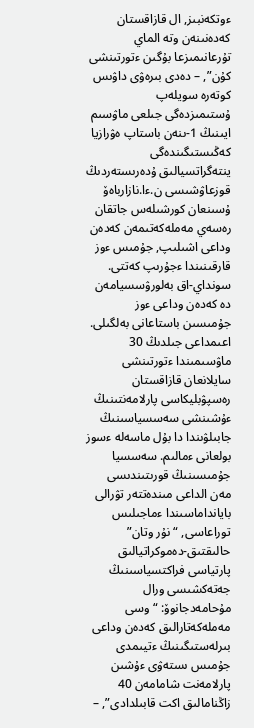ءوتكەنبىز, ال قازاقستان كەدەنىنەن وتە الماي تۇرعانىمىزعا بۇگىن ءتورتىنشى كۇن”, – دەدى بىرەۋى داۋىس كوتەرە سويلەپ
ۇستىمىزدەگى جىلعى ماۋسىم ايىنىڭ 1-ىنەن باستاپ ەۋرازيا كەڭىستىگىندەگى ينتەگراتسيالىق ۇدەرىستەردىڭ قوزعاۋشىسى ن.ءا.نازارباەۆ ۇسىنعان كورشىلەس جاتقان رەسەي مەملەكەتىمەن كەدەن وداعى اشىلىپ, جۇمىس ءوز قارقىنىندا ءجۇرىپ كەتتى. سونداي-اق بەلورۋسسيامەن دە كەدەن وداعى ءوز جۇمىسىن باستاعانى بەلگىلى.
اعىمداعى جىلدىڭ 30 ماۋسىمىندا ءتورتىنشى سايلانعان قازاقستان رەسپۋبليكاسى پارلامەنتىنىڭ ءۇشىنشى سەسسياسىنىڭ جابىلۋىندا دا بۇل ماسەلە ءسوز بولعانى ءمالىم. سەسسيا جۇمىسىنىڭ قورىتىندىسى مەن الداعى مىندەتتەر تۋرالى بايانداماسىندا ءماجىلىس توراعاسى, “نۇر وتان” حالىقتىق-دەموكراتيالىق پارتياسى فراكتسياسىنىڭ جەتەكشىسى ورال مۇحامەدجانوۆ: “وسى مەملەكەتارالىق كەدەن وداعى بىرلەستىگىنىڭ ءتيىمدى جۇمىس ىستەۋى ءۇشىن پارلامەنت شامامەن 40 زاڭنامالىق اكت قابىلدادى”, –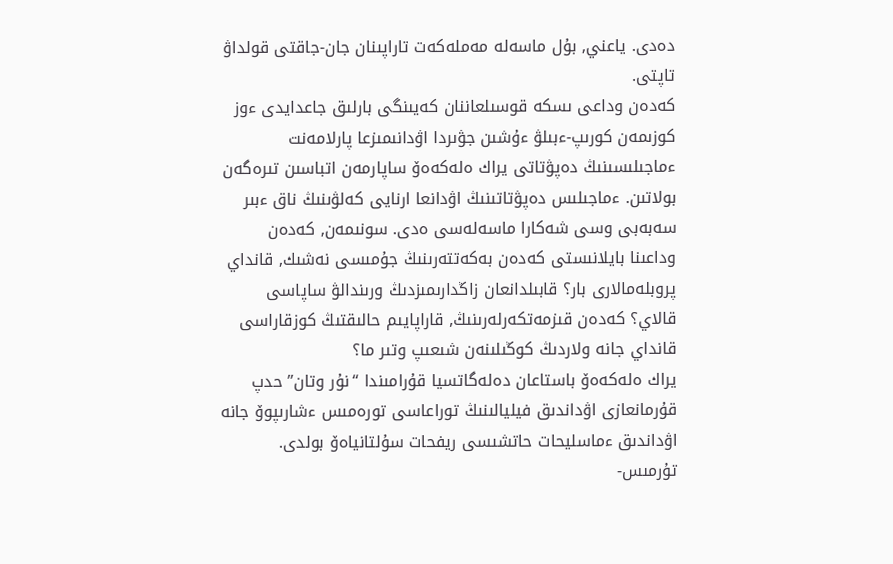دەدى. ياعني, بۇل ماسەلە مەملەكەت تاراپىنان جان-جاقتى قولداۋ تاپتى.
كەدەن وداعى ىسكە قوسىلعاننان كەيىنگى بارلىق جاعدايدى ءوز كوزىمەن كورىپ-ءبىلۋ ءۇشىن جۋىردا اۋدانىمىزعا پارلامەنت ءماجىلىسىنىڭ دەپۋتاتى يراك ەلەكەەۆ ساپارمەن اتباسىن تىرەگەن بولاتىن. ءماجىلىس دەپۋتاتىنىڭ اۋدانعا ارنايى كەلۋىنىڭ ناق ءبىر سەبەبى وسى شەكارا ماسەلەسى ەدى. سونىمەن, كەدەن وداعىنا بايلانىستى كەدەن بەكەتتەرىنىڭ جۇمىسى نەشىك, قانداي پروبلەمالارى بار؟ قابىلدانعان زاڭدارىمىزدىڭ ورىندالۋ ساپاسى قالاي؟ كەدەن قىزمەتكەرلەرىنىڭ, قاراپايىم حالىقتىڭ كوزقاراسى قانداي جانە ولاردىڭ كوڭىلىنەن شىعىپ وتىر ما؟
يراك ەلەكەەۆ باستاعان دەلەگاتسيا قۇرامىندا “نۇر وتان” حدپ قۇرمانعازى اۋداندىق فيليالىنىڭ توراعاسى تورەمىس ءشارىپوۆ جانە اۋداندىق ءماسليحات حاتشىسى ريفحات سۇلتانياەۆ بولدى.
تۇرمىس-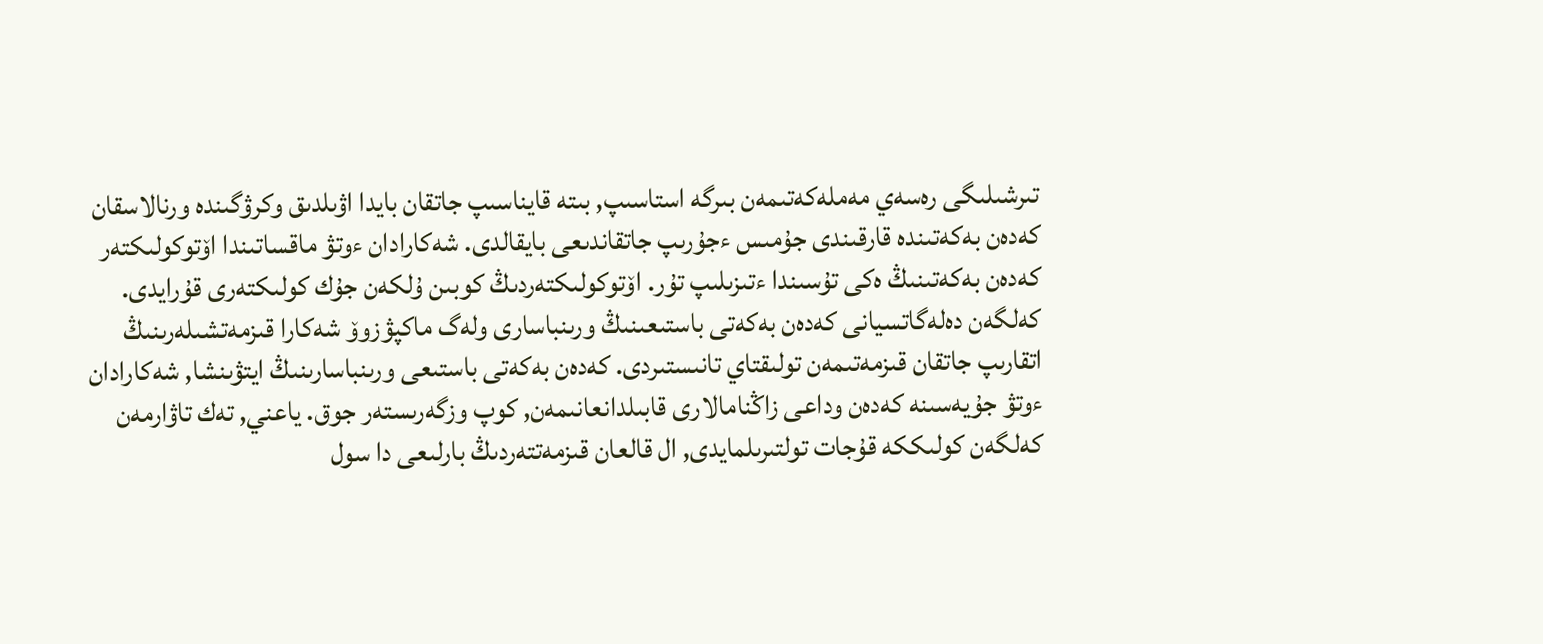تىرشىلىگى رەسەي مەملەكەتىمەن بىرگە استاسىپ, بىتە قايناسىپ جاتقان بايدا اۋىلدىق وكرۋگىندە ورنالاسقان كەدەن بەكەتىندە قارقىندى جۇمىس ءجۇرىپ جاتقاندىعى بايقالدى. شەكارادان ءوتۋ ماقساتىندا اۆتوكولىكتەر كەدەن بەكەتىنىڭ ەكى تۇسىندا ءتىزىلىپ تۇر. اۆتوكولىكتەردىڭ كوبىن ۇلكەن جۇك كولىكتەرى قۇرايدى.
كەلگەن دەلەگاتسيانى كەدەن بەكەتى باستىعىنىڭ ورىنباسارى ولەگ ماكپۋزوۆ شەكارا قىزمەتشىلەرىنىڭ اتقارىپ جاتقان قىزمەتىمەن تولىقتاي تانىستىردى. كەدەن بەكەتى باستىعى ورىنباسارىنىڭ ايتۋىنشا, شەكارادان ءوتۋ جۇيەسىنە كەدەن وداعى زاڭنامالارى قابىلدانعانىمەن, كوپ وزگەرىستەر جوق. ياعني, تەك تاۋارمەن كەلگەن كولىككە قۇجات تولتىرىلمايدى, ال قالعان قىزمەتتەردىڭ بارلىعى دا سول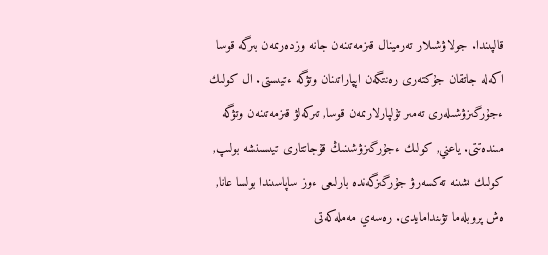قالپىندا. جولاۋشىلار تەرمينال قىزمەتىنەن جانە وزدەرىمەن بىرگە قوسا اكەلە جاتقان جۇكتەرى رەنتگەن اپپاراتىنان وتۋگە ءتيىستى. ال كولىك ءجۇرگىزۋشىلەرى تەمىر تۇلپارلارىمەن قوسا, تىركەلۋ قىزمەتىنەن وتۋگە مىندەتتى. ياعني, كولىك ءجۇرگىزۋشىنىڭ قۇجاتتارى تيىسىنشە بولىپ, كولىك ىشىنە تەكسەرۋ جۇرگىزگەندە بارلىعى ءوز ساپاسىندا بولسا عانا, ەش پروبلەما تۋىندامايدى. رەسەي مەملەكەتى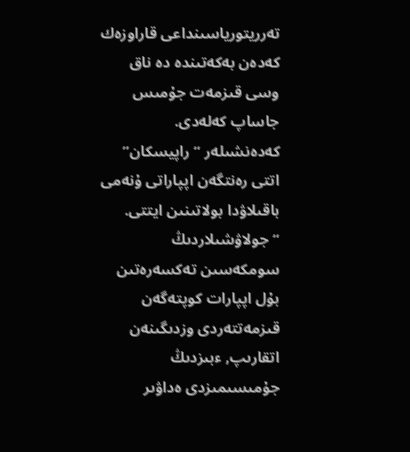تەرريتورياسىنداعى قاراوزەك كەدەن بەكەتىندە دە ناق وسى قىزمەت جۇمىس جاساپ كەلەدى.
كەدەنشىلەر “راپيسكان” اتتى رەنتگەن اپپاراتى ۇنەمى باقىلاۋدا بولاتىنىن ايتتى. “جولاۋشىلاردىڭ سومكەسىن تەكسەرەتىن بۇل اپپارات كوپتەگەن قىزمەتتەردى وزدىگىنەن اتقارىپ, ءبىزدىڭ جۇمىسىمىزدى ەداۋىر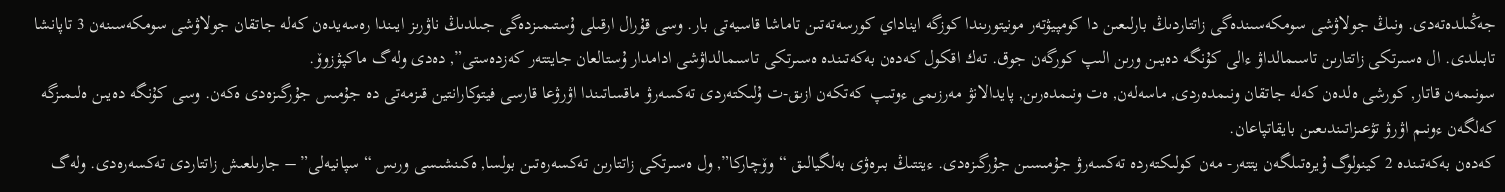جەڭىلدەتەدى. ونىڭ جولاۋشى سومكەسىندەگى زاتتاردىڭ بارلىعىن دا كومپيۋتەر مونيتورىندا كوزگە ايناداي كورسەتەتىن تاماشا قاسيەتى بار. وسى قۇرال ارقىلى ۇستىمىزدەگى جىلدىڭ ناۋرىز ايىندا رەسەيدەن كەلە جاتقان جولاۋشى سومكەسىنەن 3 تاپانشا تابىلدى. ال ەسىرتكى زاتتارىن تاسىمالداۋ ءالى كۇنگە دەيىن ورىن الىپ كورگەن جوق. تەك اقكول كەدەن بەكەتىندە ەسىرتكى تاسىمالداۋشى ادامدار ۇستالعان جايتتەر كەزدەستى”, دەدى ولەگ ماكپۋزوۆ.
سونىمەن قاتار, كورشى ەلدەن كەلە جاتقان ونىمدەردى, ماسەلەن, ەت ونىمدەرىن, پايدالانۋ مەرزىمى ءوتىپ كەتكەن ازىق-ت ۇلىكتەردى تەكسەرۋ ماقساتىندا اۋرۋعا قارسى فيتوكارانتين قىزمەتى دە جۇمىس جۇرگىزەدى ەكەن. وسى كۇنگە دەيىن ەلىمىزگە كەلگەن ءونىم اۋرۋ تۋعىزاتىندىعىن بايقاتپاعان.
كەدەن بەكەتىندە 2 كينولوگ ۇيرەتىلگەن يتتەر- مەن كولىكتەردە تەكسەرۋ جۇمىسىن جۇرگىزەدى. ءيتتىڭ بىرەۋى بەلگيالىق “وۆچاركا”, ول ەسىرتكى زاتتارىن تەكسەرەتىن بولسا, ەكىنشىسى ورىس “سپانيەلى” – جارىلعىش زاتتاردى تەكسەرەدى. ولەگ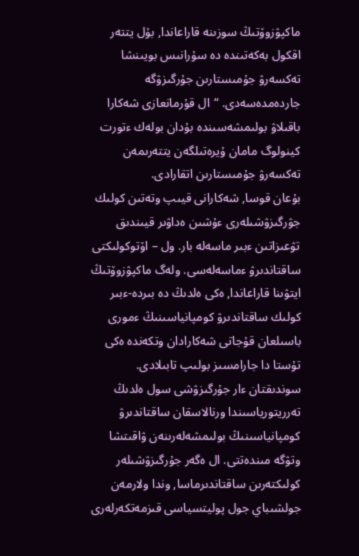ماكپۋزوۆتىڭ سوزىنە قاراعاندا, بۇل يتتەر اقكول بەكەتىندە دە سۇرانىس بويىنشا تەكسەرۋ جۇمىستارىن جۇرگىزۋگە جاردەمدەسەدى. “ال قۇرمانعازى شەكارا باقىلاۋ بولىمشەسىندە بۇدان بولەك ءتورت كينولوگ مامان ۇيرەتىلگەن يتتەرىمەن تەكسەرۋ جۇمىستارىن اتقارادى.
بۇعان قوسا, شەكارانى قيىپ وتەتىن كولىك جۋرگىزۋشىلەرى ءۇشىن ەداۋىر قيىندىق تۋعىزاتىن ءبىر ماسەلە بار. ول – اۆتوكولىكتى ساقتاندىرۋ ءماسەلەسى. ولەگ ماكپۋزوۆتىڭ ايتۋىنا قاراعاندا, ەكى ەلدىڭ دە بىردە-ءبىر كولىك ساقتاندىرۋ كومپانياسىنىڭ ءمورى باسىلعان قۇجاتى شەكارادان وتكەندە ەكى تۇستا دا جارامسىز بولىپ تابىلادى. سوندىقتان ءار جۇرگىزۋشى سول ەلدىڭ تەرريتورياسىندا ورنالاسقان ساقتاندىرۋ كومپانياسىنىڭ بولىمشەلەرىنەن ۋاقىتشا وتۋگە مىندەتتى. ال ەگەر جۇرگىزۋشىلەر كولىكتەرىن ساقتاندىرماسا, وندا ولارمەن جولشىباي جول پوليتسياسى قىزمەتكەرلەرى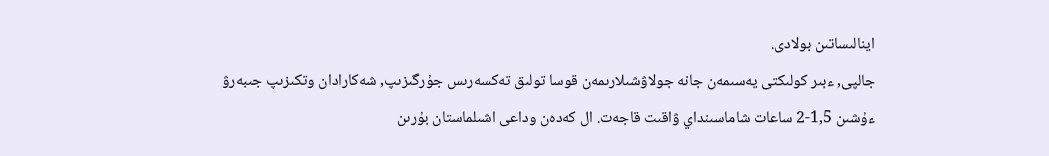اينالىساتىن بولادى.
جالپى, ءبىر كولىكتى يەسىمەن جانە جولاۋشىلارىمەن قوسا تولىق تەكسەرىس جۇرگىزىپ, شەكارادان وتكىزىپ جىبەرۋ ءۇشىن 1,5-2 ساعات شاماسىنداي ۋاقىت قاجەت. ال كەدەن وداعى اشىلماستان بۇرىن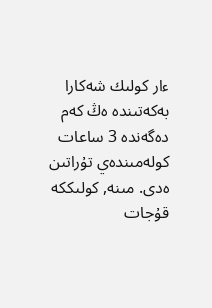ءار كولىك شەكارا بەكەتىندە ەڭ كەم دەگەندە 3 ساعات كولەمىندەي تۇراتىن ەدى. مىنە, كولىككە قۇجات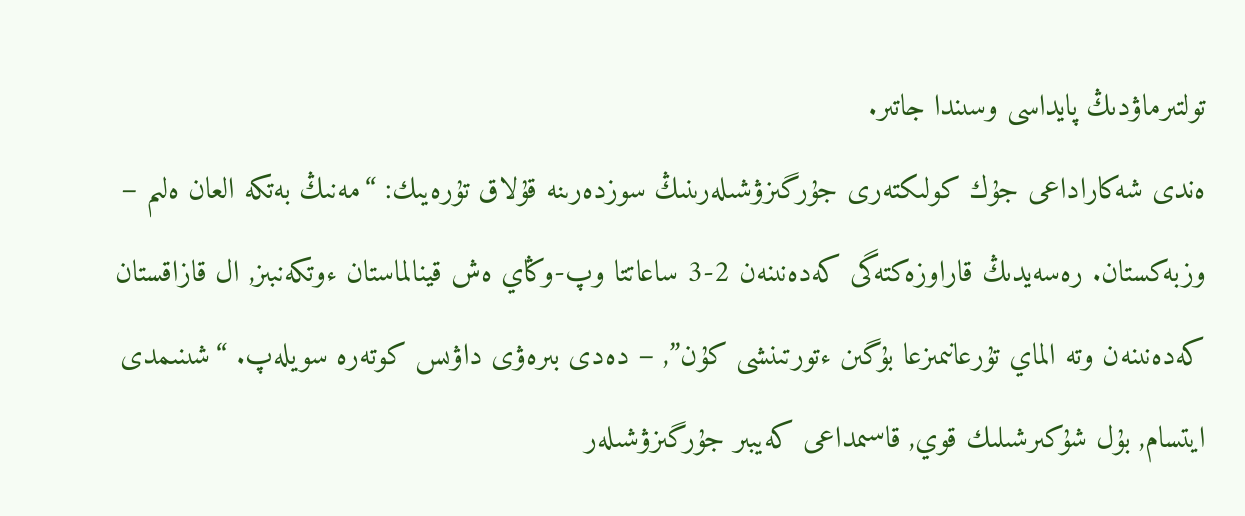تولتىرماۋدىڭ پايداسى وسىندا جاتىر.
ەندى شەكاراداعى جۇك كولىكتەرى جۇرگىزۋشىلەرىنىڭ سوزدەرىنە قۇلاق تۇرەيىك: “مەنىڭ بەتكە العان ەلىم – وزبەكستان. رەسەيدىڭ قاراوزەكتەگى كەدەنىنەن 2-3 ساعاتتا وپ-وڭاي ەش قينالماستان ءوتكەنبىز, ال قازاقستان كەدەنىنەن وتە الماي تۇرعانىمىزعا بۇگىن ءتورتىنشى كۇن”, – دەدى بىرەۋى داۋىس كوتەرە سويلەپ. “شىنىمدى ايتسام, بۇل شۇكىرشىلىك قوي, قاسىمداعى كەيبىر جۇرگىزۋشىلەر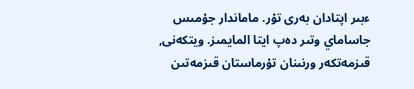ءبىر اپتادان بەرى تۇر. ماماندار جۇمىس جاساماي وتىر دەپ ايتا المايمىز. ويتكەنى, قىزمەتكەر ورنىنان تۇرماستان قىزمەتىن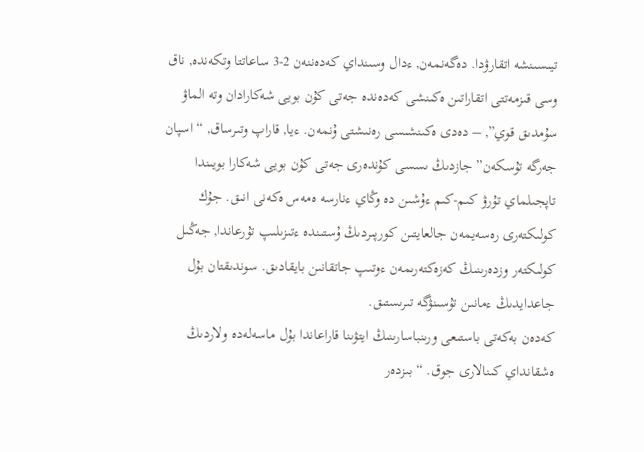تيىسىنشە اتقارۋدا. دەگەنمەن, ءدال وسىنداي كەدەننەن 2-3 ساعاتتا وتكەندە, ناق وسى قىزمەتتى اتقاراتىن ەكىنشى كەدەندە جەتى كۇن بويى شەكارادان وتە الماۋ سۇمدىق قوي”, – دەدى ەكىنشىسى رەنىشتى ۇنمەن. ءيا, قاراپ وتىرساق, “اسپان جەرگە تۇسكەن” جازدىڭ ىسسى كۇندەرى جەتى كۇن بويى شەكارا بويىندا تاپجىلماي تۇرۋ كىم-كىم ءۇشىن دە وڭاي ءنارسە ەمەس ەكەنى انىق. جۇك كولىكتەرى رەسەيمەن جالعايتىن كورپىردىڭ ۇستىندە ءتىزىلىپ تۇرعاندا, جەڭىل كولىكتەر وزدەرىنىڭ كەزەكتەرىمەن ءوتىپ جاتقانىن بايقادىق. سوندىقتان بۇل جاعدايدىڭ ءمانىن تۇسىنۋگە تىرىستىق.
كەدەن بەكەتى باستىعى ورىنباسارىنىڭ ايتۋىنا قاراعاندا بۇل ماسەلەدە ولاردىڭ ەشقانداي كىنالارى جوق. “بىزدەر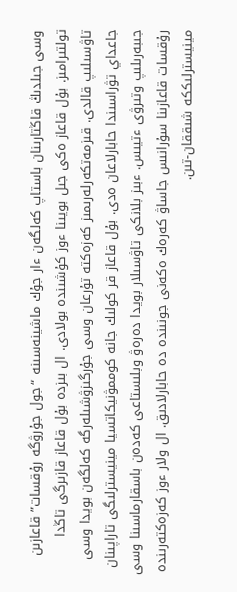وسى جىلدىڭ قاڭتارىنان باستاپ كەلگەن ءار جۇك ماشينەسىنە “جول جۇرۋگە رۇقسات” قاعازىن تولتىرامىز. بۇل قاعاز ەكى جىل بويىنا ءوز كۇشىندە بولادى. ال بىزدە بۇل قاعاز قازىرگى تاڭدا تاۋسىلىپ قالدى. قىزمەتكەرلەرىمىز كەزەكتە تۇرعان وسى جۇرگىزۋشىلەرگە كەلگەن بويدا وسى جاعداي تۋراسىندا حابارلاعان ەدى. بۇل قاعاز قر كولىك جانە كوممۋنيكاتسيا مينيسترلىگى تاراپىنان جىبەرىلىپ وتىرۋى ءتيىس. ءبىز بلانكى تاۋسىلار بويدا دەرەۋ وبلىستاعى كەدەن باسقارماسىنا وسى رۇقسات قاعازىنا سۇرانىس جاساۋ كەرەك ەكەنى جونىندە دە حابارلادىق. ال ولار ءوز كەزەكتەرىندە مينيسترلىككە شىققان-تىن.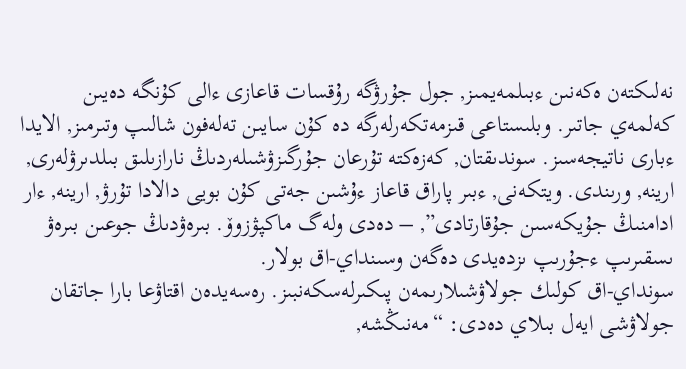نەلىكتەن ەكەنىن ءبىلمەيمىز, جول جۇرۋگە رۇقسات قاعازى ءالى كۇنگە دەيىن كەلمەي جاتىر. وبلىستاعى قىزمەتكەرلەرگە دە كۇن سايىن تەلەفون شالىپ وتىرمىز, الايدا ءبارى ناتيجەسىز. سوندىقتان, كەزەكتە تۇرعان جۇرگىزۋشىلەردىڭ نارازىلىق بىلدىرۋلەرى, ارينە, ورىندى. ويتكەنى, ءبىر پاراق قاعاز ءۇشىن جەتى كۇن بويى دالادا تۇرۋ, ارينە, ءار ادامنىڭ جۇيكەسىن جۇقارتادى”, – دەدى ولەگ ماكپۋزوۆ. بىرەۋدىڭ جوعىن بىرەۋ ىسقىرىپ ءجۇرىپ ىزدەيدى دەگەن وسىنداي-اق بولار.
سونداي-اق كولىك جولاۋشىلارىمەن پىكىرلەسكەنبىز. رەسەيدەن اقتاۋعا بارا جاتقان جولاۋشى ايەل بىلاي دەدى: “مەنىڭشە,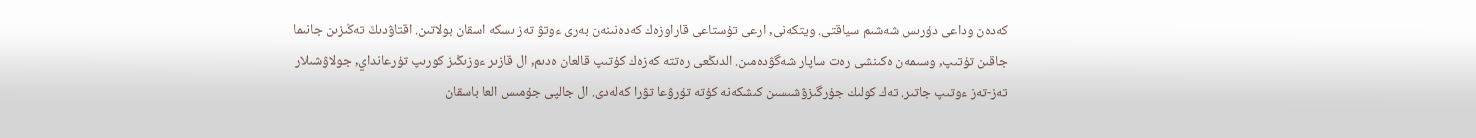كەدەن وداعى دۇرىس شەشىم سياقتى. ويتكەنى, ارعى تۇستاعى قاراوزەك كەدەنىنەن بەرى ءوتۋ تەز ىسكە اسقان بولاتىن. اقتاۋدىڭ تەڭىزىن جانىما جاقىن تۇتىپ, وسىمەن ەكىنشى رەت ساپار شەگۋدەمىن. الدىڭعى رەتتە كەزەك كۇتىپ قالعان ەدىم, ال قازىر ءوزىڭىز كورىپ تۇرعانداي, جولاۋشىلار تەز-تەز ءوتىپ جاتىر. تەك كولىك جۇرگىزۋشىسىن كىشكەنە كۇتە تۇرۋعا تۋرا كەلەدى. ال جالپى جۇمىس العا باسقان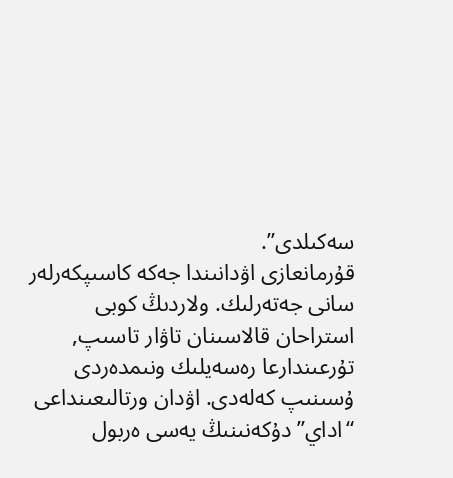سەكىلدى”.
قۇرمانعازى اۋدانىندا جەكە كاسىپكەرلەر سانى جەتەرلىك. ولاردىڭ كوبى استراحان قالاسىنان تاۋار تاسىپ, تۇرعىندارعا رەسەيلىك ونىمدەردى ۇسىنىپ كەلەدى. اۋدان ورتالىعىنداعى “اداي” دۇكەنىنىڭ يەسى ەربول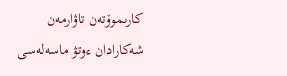كارىموۆتەن تاۋارمەن شەكارادان ءوتۋ ماسەلەسى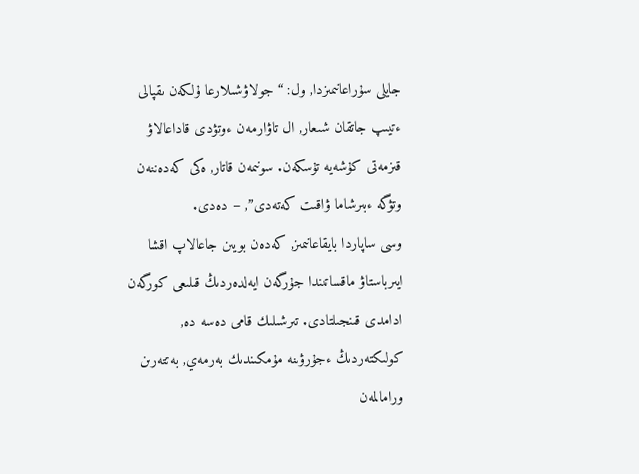جايلى سۇراعانىمىزدا, ول: “جولاۋشىلارعا ۇلكەن ىقپالى ءتيىپ جاتقان شىعار, ال تاۋارمەن ءوتۋدى قاداعالاۋ قىزمەتى كۇشەيە تۇسكەن. سونىمەن قاتار, ەكى كەدەننەن وتۋگە ءبىرشاما ۋاقىت كەتەدى”, – دەدى.
وسى ساپاردا بايقاعانىمىز, كەدەن بويىن جاعالاپ اقشا ايىرباستاۋ ماقساتىندا جۇرگەن ايەلدەردىڭ قىلىعى كورگەن ادامدى قىنجىلتادى. تىرشىلىك قامى دەسە دە, كولىكتەردىڭ ءجۇرۋىنە مۇمكىندىك بەرمەي, بەتتەرىن ورامالمەن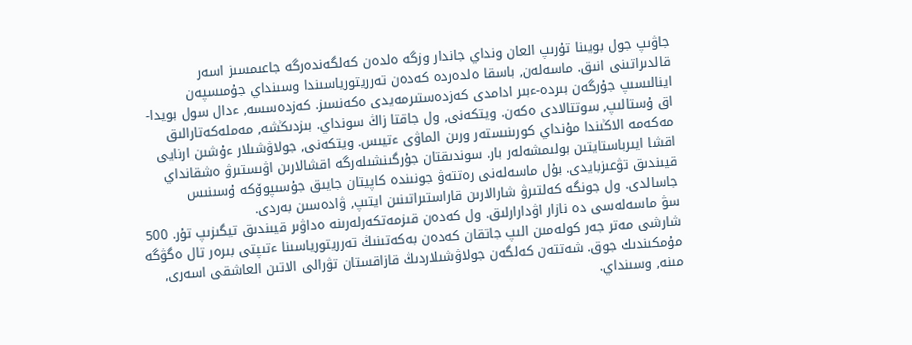جاۋىپ جول بويىنا تۇرىپ العان ونداي جاندار وزگە ەلدەن كەلگەندەرگە جاعىمسىز اسەر قالدىراتىنى انىق. ماسەلەن, باسقا ەلدەردە كەدەن تەرريتورياسىندا وسىنداي جۇمىسپەن اينالىسىپ جۇرگەن بىردە-ءبىر ادامدى كەزدەستىرمەيدى ەكەنسىز. كەزدەسسە, ءدال سول بويدا-اق ۇستالىپ, سوتتالادى ەكەن. ويتكەنى, ول جاقتا زاڭ سونداي. بىزدىڭشە, مەملەكەتارالىق مەكەمە الاڭىندا مۇنداي كورىنىستەر ورىن الماۋى ءتيىس. ويتكەنى, جولاۋشىلار ءۇشىن ارنايى اقشا ايىرباستايتىن بولىمشەلەر بار. سوندىقتان جۇرگىنشىلەرگە اقشالارىن اۋىستىرۋ ەشقانداي قيىندىق تۋعىزبايدى. بۇل ماسەلەنى رەتتەۋ جونىندە كاپيتان جايىق جۇسىپوۆكە ۇسىنىس جاسالدى. ول جونگە كەلتىرۋ شارالارىن قاراستىراتىنىن ايتىپ, ۋادەسىن بەردى.
سۋ ماسەلەسى دە نازار اۋدارارلىق. ول كەدەن قىزمەتكەرلەرىنە ەداۋىر قيىندىق تيگىزىپ تۇر. 500 شارشى مەتر جەر كولەمىن الىپ جاتقان كەدەن بەكەتىنىڭ تەرريتورياسىنا ءتىپتى بىرەر تال ەگۋگە مۇمكىندىك جوق. شەتتەن كەلگەن جولاۋشىلاردىڭ قازاقستان تۋرالى الاتىن العاشقى اسەرى, مىنە, وسىنداي.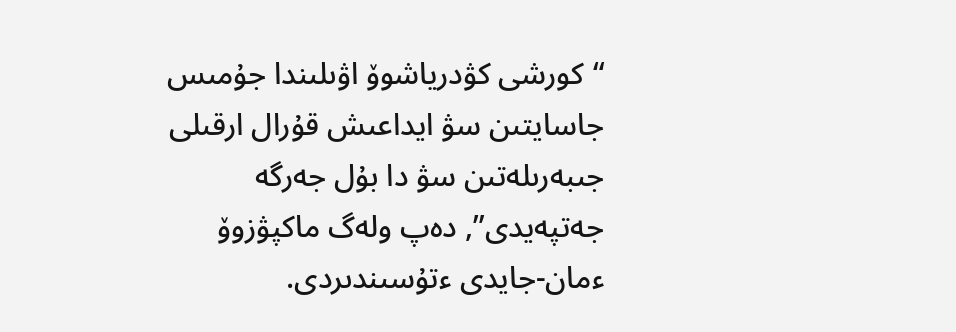“كورشى كۋدرياشوۆ اۋىلىندا جۇمىس جاسايتىن سۋ ايداعىش قۇرال ارقىلى جىبەرىلەتىن سۋ دا بۇل جەرگە جەتپەيدى”, دەپ ولەگ ماكپۋزوۆ ءمان-جايدى ءتۇسىندىردى.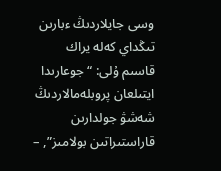وسى جايلاردىڭ ءبارىن تىڭداي كەلە يراك قاسىم ۇلى: “جوعارىدا ايتىلعان پروبلەمالاردىڭ شەشۋ جولدارىن قاراستىراتىن بولامىز”, –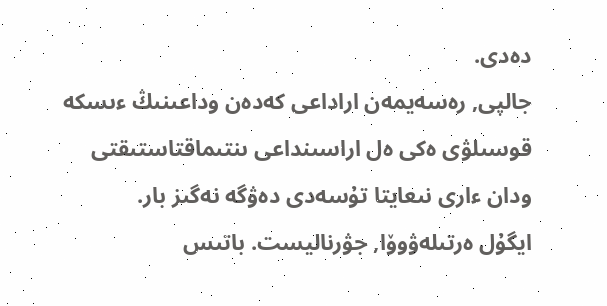دەدى.
جالپى, رەسەيمەن اراداعى كەدەن وداعىنىڭ ءىسكە قوسىلۋى ەكى ەل اراسىنداعى ىنتىماقتاستىقتى ودان ءارى نىعايتا تۇسەدى دەۋگە نەگىز بار.
ايگۇل ەرتىلەۋوۆا, جۋرناليست. باتىس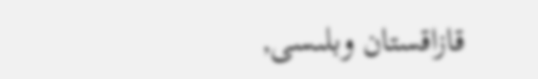قازاقستان وبلىسى,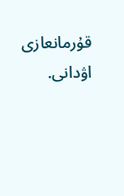قۇرمانعازى اۋدانى.